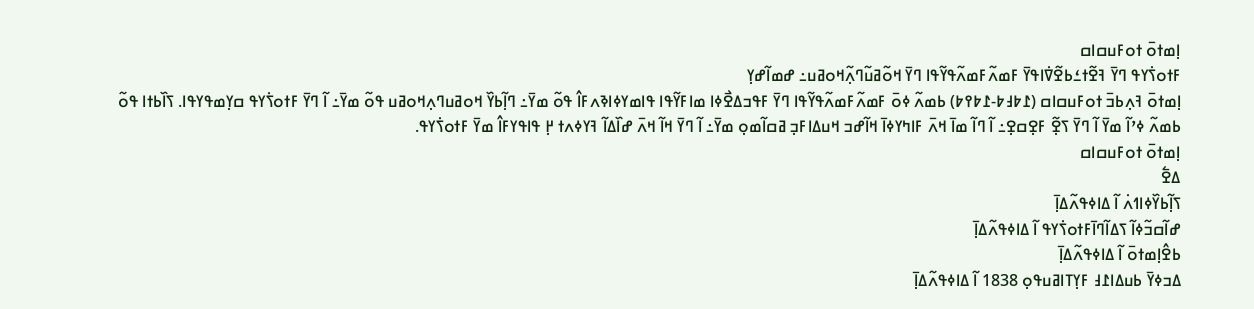ߊ߲ߘߙߋ߫ ߙߋߓߎߛߊߛ
ߓߙߋߖ߭ߌߟ ߣߌ߫ ߔߐ߬ߙߑߕߐ߬ߜ߭ߊߟߌ߫ ߓߘߍ߬ߓߘߍ߬ߟߌ߬ߟߊ ߣߌ߫ ߞߋ߬ߥߎ߬ߣߍ߲߬ߞߋߥߎ߸ ߝߘߊ߬ߝߌ߲
ߊ߲ߘߙߋ߫ ߔߍ߲ߕߏ߫ ߙߋߓߎߛߊߛ (߁߈߃߈-߁߈߉߈) ߕߘߍ߬ ߦߋ߫ ߓߘߍ߬ߓߘߍ߬ߟߌ߬ߟߊ ߣߌ߫ ߓߟߏߡߐ߯ߦߊ ߘߊߓߌ߬ߟߊ ߟߊߘߌߦߊߢߍߓߊ߮ ߟߋ߬ ߘߌ߫߸ ߣߊ߲߬ߕߌ߰ ߞߋߥߎߣߍ߲ߞߋߥߎ ߟߋ߬ ߘߌ߫߸ ߊ߬ ߣߌ߫ ߓߙߋߖ߭ߌߟ ߛߌ߲ߘߟߌߟߊ. ߖߊ߰ߕߙߊ ߟߋ߬ ߕߘߍ߬ ߦߴߊ߬ ߘߌ߫ ߊ߬ ߣߌ߫ ߖߐ߲߬ ߓߐ߲ߛߐ߲߸ ߊ߬ ߣߊ߬ ߘߊ߫ ߞߍ߫ ߓߊߤߌߦߊ߫ ߞߊ߬ߝߏ ߞߎߡߊߓߏ߲ ߥߛߊ߬ߘߋ߲ ߘߌ߫߸ ߊ߬ ߣߌ߫ ߞߊ߬ ߞߍ߫ ߝߊ߰ߡߊ߬ ߔߌߦߍߙ ߂߲ ߟߊߟߌߓߊ߮ ߘߌ߫ ߓߙߋߖ߭ߌߟ.
ߊ߲ߘߙߋ߫ ߙߋߓߎߛߊߛ
ߡߐ߱
ߖߊ߲߬ߕߌ߰ߦߊߗߍ߭ ߊ߬ ߡߊߦߟߍ߬ߡߊ߲߫
ߝߊ߬ߛߏ߬ߦߊ߬ ߖߡߊ߬ߣߊ߫ߓߙߋߖ߭ߌߟ ߊ߬ ߡߊߦߟߍ߬ߡߊ߲߫
ߕߐ߮ߊ߲ߘߙߋ߫ ߊ߬ ߡߊߦߟߍ߬ߡߊ߲߫
ߡߏߦߌ߫ ߕߎߡߊ߁߃ ߓߌ߲ߠߊߥߎߟߋ߲ 1838 ߊ߬ ߡߊߦߟߍ߬ߡߊ߲߫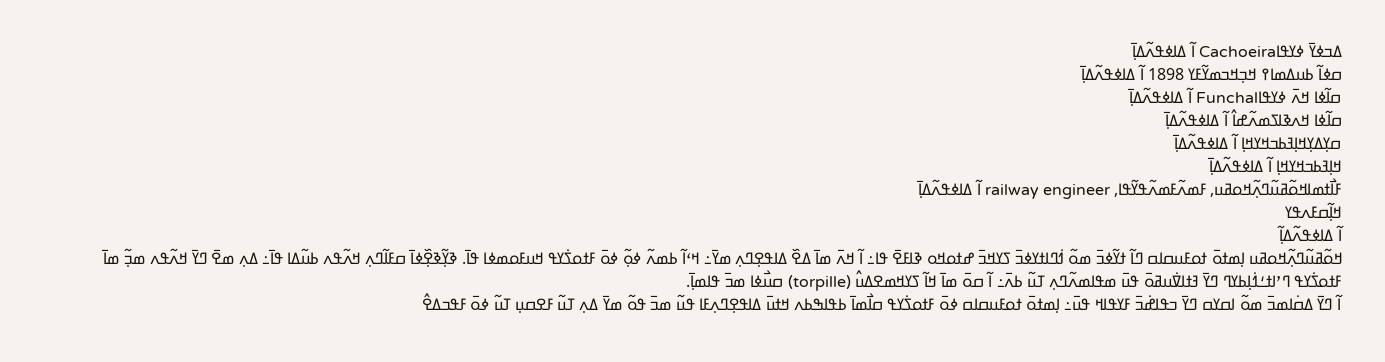ߡߏߦߌ߫ ߦߌߟߊCachoeira ߊ߬ ߡߊߦߟߍ߬ߡߊ߲߫
ߛߦߊ߬ ߕߎߡߘߊ߉ ߞߏ߲ߞߏߘߌ߬ߓߌ 1898 ߊ߬ ߡߊߦߟߍ߬ߡߊ߲߫
ߛߊ߬ߦߊ ߞߍ߫ ߦߌߟߊFunchal ߊ߬ ߡߊߦߟߍ߬ߡߊ߲߫
ߛߊ߬ߦߊ ߞߍߢߊߖߘߍ߬ߝߊ߮ ߊ߬ ߡߊߦߟߍ߬ߡߊ߲߫
ߛߌ߲ߡߌ߲ߞߊ߲ߔߕߏߞߌߞߊ߲ ߊ߬ ߡߊߦߟߍ߬ߡߊ߲߫
ߞߊ߲ߔߕߏߞߌߞߊ߲ ߊ߬ ߡߊߦߟߍ߬ߡߊ߲߫
ߓߊ߯ߙߘߊߞߋ߬ߥߎ߬ߣߍ߲߬ߞߋߥߎ, ߓߘߍ߬ߓߘߍ߬ߟߌ߬ߟߊ, railway engineer ߊ߬ ߡߊߦߟߍ߬ߡߊ߲߫
ߞߊ߲߬ߛߓߍߟߌ
ߊ߬ ߡߊߦߟߍ߬ߡߊ߲߬
ߞߋ߬ߥߎ߬ߣߍ߲߬ߞߋߥߎ ߊ߲ߘߙߋ߫ ߙߋߓߎߛߊߛ ߣߊ߬ ߙߌ߬ߦߏ߫ ߘߋ߬ ߗ߭ߣߊߙߌߦߏ߫ ߖߌߞߏ߫ ߝߙߋߞߋ ߢߊߓߐ߫ ߟߊ߸ ߊ߬ ߞߍ߫ ߘߊ߫ ߡߐ߰ ߡߊߟߐ߲ߣߍ߲ ߘߌ߫߸ ߞߵߊ߬ ߕߘߍ߬ ߦߋ߲߬ ߦߋ߫ ߓߙߋߖ߭ߌߟ ߞߎߓߋߘߦߊ ߟߊ߫. ߢߌ߲߬ߢߐ߲߰ߦߊ߫ ߛߓߊ߬ߣߍ߲ ߞߍ߬ߟߍ ߕߎ߬ߡߊ ߟߊ߫߸ ߡߍ߲ ߘߐ߫ ߣߌ߫ ߞߍ߬ߟߍ ߘߏ߲߬ ߘߊ߫ ߓߙߋߖ߭ߌߟ ߣߴߊߙߑߗ߭ߊ߲ߕߌߣ ߣߌ߫ ߔߙߊߜ߭ߎߥߋ߫ ߟߎ߫ ߘߟߊߘߍ߬ߣߍ߲ ߠߎ߬ ߕߍ߫߸ ߊ߬ ߛߋ߫ ߘߊ߫ ߞߊ߬ ߖߌߞߘߐߡߎ߮ (torpille) ߛߎ߯ߦߊ ߘߏ߫ ߟߊߘߊ߲߫.
ߊ߬ ߣߌ߫ ߡߛ߭ߊߘߏ߫ ߘߋ߬ ߊߛߌߛ ߣߌ߫ ߏߟߊߝ߭ߏ߫ ߓߌߟߊߞ ߟߎ߫߸ ߊ߲ߘߙߋ߫ ߙߋߓߎߛߊߛ ߦߋ߫ ߓߙߋߖ߭ߌߟ ߛߊ߯ߘߊ߫ ߕߟߊߒߕߍ ߞߙߎ߫ ߡߊߟߐ߲ߣߍ߲ߓߊ ߟߎ߬ ߘߏ߫ ߟߋ߬ ߘߌ߫ ߡߍ߲ ߠߎ߬ ߓߐߛߎ߲ ߠߎ߬ ߦߋ߫ ߓߟߏߡߐ߮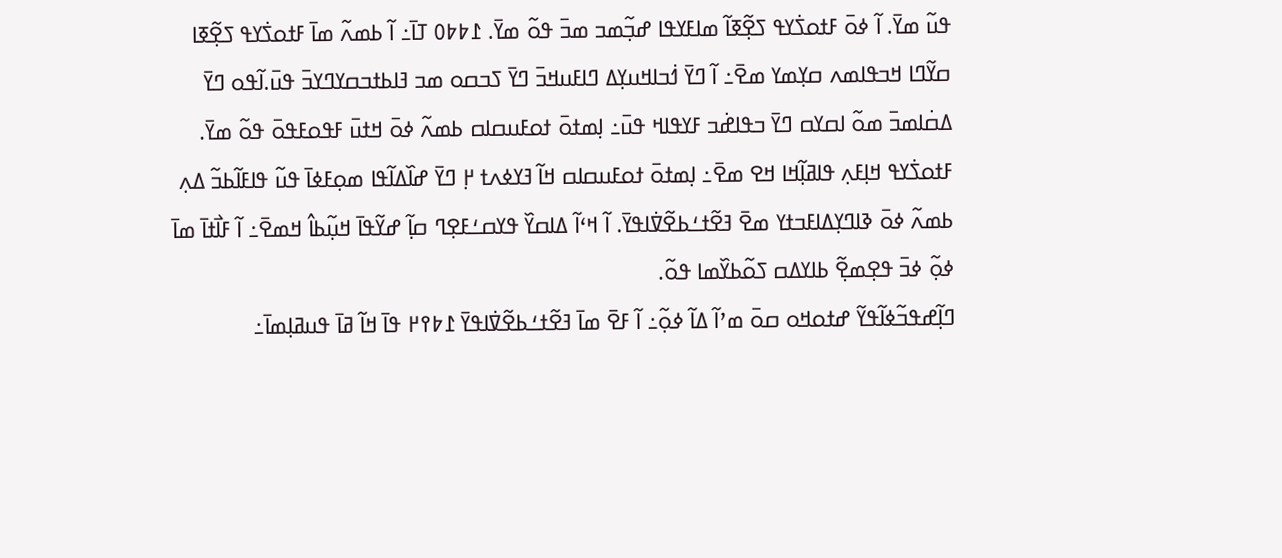ߟߎ߬ ߘߌ߫. ߊ߬ ߦߋ߫ ߓߙߋߖ߭ߌߟ ߖߐ߲߬ߧߊ߬ ߘߊߓߌߟߊ ߝߏ߲߬ߘߏ ߘߏ߫ ߟߋ߬ ߘߌ߫. ߁߈߈߀ ߠߊ߫߸ ߊ߬ ߕߘߍ߬ ߘߊ߫ ߓߙߋߖ߭ߌߟ ߖߐ߲߬ߧߊ ߛߌ߬ߣߊ ߞߏߟߊߘߍ ߛߌ߲ߘߌ ߘߐ߫߸ ߊ߬ ߣߌ߫ ߗ߭ߏߊߞߎߌ߲ߡ ߣߊߓߎߞߏ߫ ߣߌ߫ ߖߏߛߋ ߘߏ ߔߊߕߙߏߛߌߣߌߏ߫ ߟߎ߫.ߊ߬ߟߋ ߣߌ߫ ߡߛ߭ߊߘߏ߫ ߘߋ߬ ߊߛߌߛ ߣߌ߫ ߏߟߊߝ߭ߏ ߓߌߟߊߞ ߟߎ߫߸ ߊ߲ߘߙߋ߫ ߙߋߓߎߛߊߛ ߕߘߍ߬ ߦߋ߫ ߞߙߎ߫ ߓߟߋߓߟߋ߫ ߟߋ߬ ߘߌ߫.
ߓߙߋߖ߭ߌߟ ߞߊ߲ߓߍ߲ ߟߊߥߊ߲߬ߞߊ ߞߐ ߘߐ߫߸ ߊ߲ߘߙߋ߫ ߙߋߓߎߛߊߛ ߞߊ߬ ߔߌߦߍߙ ߂߲ ߣߌ߫ ߝߊ߰ߡߊ߬ߟߊ ߘߋ߲ߓߦߊ߫ ߟߎ߬ ߟߊߓߊ߬ߕߏ߬ ߡߍ߲ ߕߘߍ߬ ߦߋ߫ ߢߊߣߌ߲ߡߊߓߏߙߌ ߘߐ߫ ߔߐ߬ߙߑߕߐ߬ߜ߭ߊߟߌ߫. ߊ߬ ߞߵߊ߬ ߡߊߛߌ߰ ߟߌߛߑߓߐ߲ߣ ߛߊ߲߬ ߝߌ߬ߟߊ߫ ߞߎ߲߬ߕߊ߮ ߞߘߐ߫߸ ߊ߬ ߓߊ߯ߙߊ߫ ߘߊ߫ ߦߋ߲߬ ߦߏ߫ ߟߐ߲ߘߐ߲߬ ߕߊߌߡߛ ߖߋ߬ߕߌ߰ߘߊ ߟߋ߬.
ߣߊ߲߬ߝߟߏ߬ߦߊ߬ߟߌ߬ ߝߙߋߞߋ ߛߋ߫ ߘߴߊ߬ ߡߊ߬ ߦߋ߲߬߸ ߊ߬ ߓߐ߫ ߘߊ߫ ߔߐ߬ߙߑߕߐ߬ߜ߭ߊߟߌ߫ ߁߈߉߂ ߟߊ߫ ߞߊ߬ ߥߊ߫ ߟߎߥߊ߲ߘߊ߫߸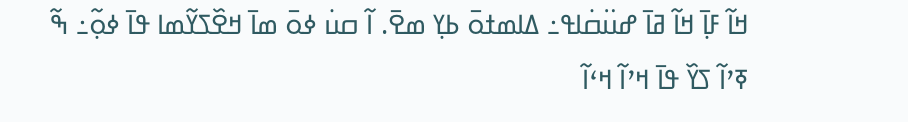ߞߊ߬ ߓߊ߲߫ ߞߊ߬ ߥߊ߫ ߝߎ߳ߛ߭ߊߟ߸ ߡߊߘߙߋ߫ ߕߌ߲ ߘߐ߫. ߊ߬ ߛߎ߭ ߦߋ߫ ߘߊ߫ ߞߐ߰ߖߌ߬ߘߊ ߟߊ߫ ߦߋ߲߬߸ ߒ߬ ߧߴߊ߬ ߖߌ߰ ߟߊ߫ ߞߴߊ߬ ߞߵߊ߬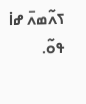ߖߍ߬ߘߍ߫ ߝߊ߭ ߟߋ߬.